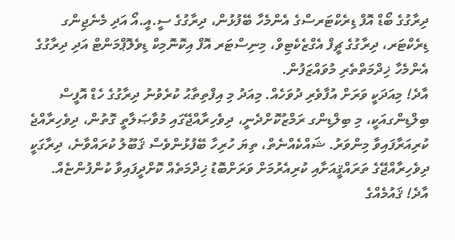ދިރާގުގެ ބޯޑް އޮފް ޑިރެކްޓަރސްގެ އެންމެހާ ބޭފުޅުން، ދިރާގުގެ ސީ.އީ.އޯ އަދި މެނެޖިންގ ޑިރެކްޓަރ، ދިރާގުގެ ޗީފް އެގްޒެކެޓިވް، މިނިސްޓަރ އޮފް އިކޮނޮމިކް ޑިވެލޮޕްމަންޓް އަދި ދިރާގުގެ އެންމެހާ ޚިދްމަތްތެރި މުވައްޒަފުން.
އާދެ! މިއަދަކީ ވަރަށް އުފާވެރި ދުވަހެއް. މިއަދު މި އިފްތިތާޙު ކުރެވުނު ދިރާގުގެ ހެޑް އޮފީސް ބިލްޑިންގއަކީ، މި ބިލްޑިންގ ރަމްޒުކޮށްދެނީ، ދިވެހިރާއްޖޭގައި މުވާޞަލާތީ ގޮތުން، ދިވެހިރާއްޖެ ކުރިއަރާފައިވާ މިންވަރު. ޝައްކެއްނެތް، ތިޔަ ހުރިހާ ބޭފުޅުންވެސް ޤަބޫލު ކުރައްވާނެ، ދިރާގަކީ ދިވެހިރާއްޖޭގެ ތަރައްޤީއަށާއި ކުރިއެރުމަށް ވަރަށްބޮޑު ޚިދްމަތެއް ކޮށްދީފައިވާ ކުންފުންޏެއް.
އާދެ! ޤައުމެއްގެ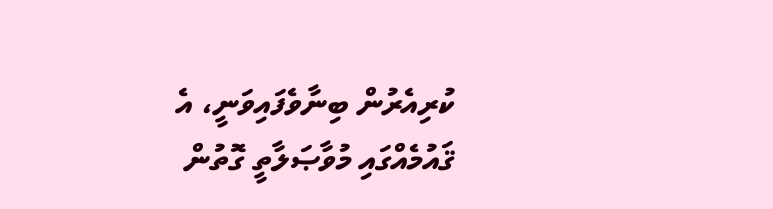ކުރިއެރުން ބިނާވެފައިވަނީ، އެ ޤައުމެއްގައި މުވާޞަލާތީ ގޮތުން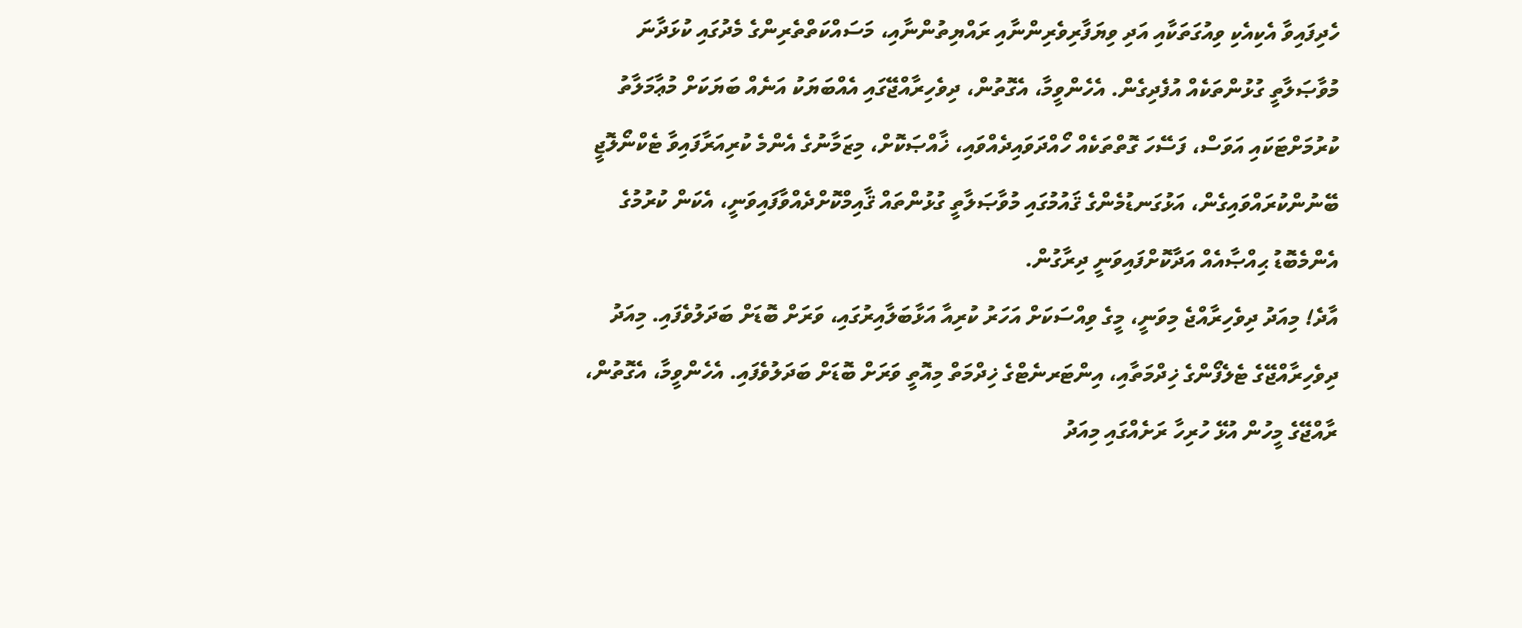ހެދިފައިވާ އެކިއެކި ވިއުގަތަކާއި އަދި ވިޔަފާރިވެރިންނާއި ރައްޔިތުންނާއި، މަސައްކަތްތެރިންގެ މެދުގައި ކުޅަދާނަ މުވާޞަލާތީ ގުޅުންތަކެއް އުފެދިގެން. އެހެންވީމާ، އެގޮތުން، ދިވެހިރާއްޖޭގައި އެއްބަޔަކު އަނެއް ބަޔަކަށް މުޢާމަލާތު ކުރުމަށްޓަކައި އަވަސް، ފަސޭހަ ގޮތްތަކެއް ހޯއްދަވައިދެއްވައި، ޚާއްޞަކޮށް، މިޒަމާނުގެ އެންމެ ކުރިއަރާފައިވާ ޓެކްނޯލޮޖީ ބޭނުންކުރައްވައިގެން، އަޅުގަނޑުމެންގެ ޤައުމުގައި މުވާޞަލާތީ ގުޅުންތައް ޤާއިމްކޮށްދެއްވާފައިވަނީ، އެކަން ކުރުމުގެ އެންމެބޮޑު ޙިއްޞާއެއް އަދާކޮށްފައިވަނީ ދިރާގުން.
އާދެ! މިއަދު ދިވެހިރާއްޖެ މިވަނީ، މީގެ ވިއްސަކަށް އަހަރު ކުރިއާ އަޅާބަލާއިރުގައި، ވަރަށް ބޮޑަށް ބަދަލުވެފައި. މިއަދު ދިވެހިރާއްޖޭގެ ޓެލެފޯންގެ ޚިދްމަތާއި، އިންޓަރނެޓްގެ ޚިދްމަތް މިއޮތީ ވަރަށް ބޮޑަށް ބަދަލުވެފައި. އެހެންވީމާ، އެގޮތުން، ރާއްޖޭގެ މީހުން އުޅޭ ހުރިހާ ރަށެއްގައި މިއަދު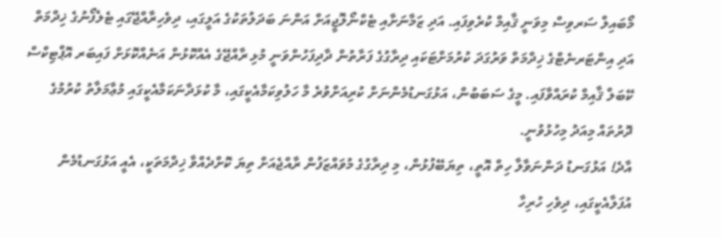މޯބައިލް ސަރވިސް މިވަނީ ޤާއިމް ކުރެވިފައި. އަދި ޒަމާނަށާއި ޓެކްނޯލޮޖީއަށް އަންނަ ބަދަލުތަކުގެ އަލީގައި، ދިވެހިރާއްޖޭގައި ޓެލެފޯނުގެ ޚިދްމަތް އަދި އިންޓަރނެޓްގެ ޚިދްމަތް ވަރުގަދަ ކުރުމަށްޓަކައި ދިރާގުގެ ފަރާތުން ދާދިފަހުންވަނީ މުޅި ރާއްޖޭގެ އެއްކޮޅުން އަނެއްކޮޅަށް ފައިބަރ އޮޕްޓިކްސް ކޭބަލް ޤާއިމް ކުރައްވާފައި. މީގެ ސަބަބުން، އަޅުގަނޑުމެންނަށް ކުރިއަށްވުރެ މާ ހަލުވިކަމާއެކީގައި، މާ ކުޅަދާނަކަމާއެކީގައި މުޢާމަލާތު ކުރުމުގެ ދޮރުތައް މިއަދު މިހުޅުވުނީ.
އާދެ! އަޅުގަނޑު ދަންނަވާލާ ހިތް އޮތީ، ތިޔަބޭފުޅުން، މި ދިރާގުގެ މުވައްޒަފުން ރާއްޖެއަށް ތިޔަ ކޮށްދެއްވާ ޚިދްމަތަކީ، އެއީ އަޅުގަނޑުމެން އުފަލާއެކީގައި، ދިވެހި ހުރިހާ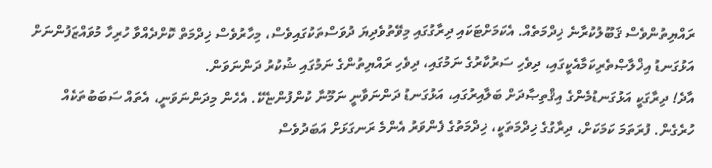ރައްޔިތުންވެސް ޤަބޫލުކުރާނެ ޚިދްމަތެއް. އެކަމަށްޓަކައި ދިރާގުގައި މިވޭތުވެދިޔަ ދުވަސްތަކުގައިވެސް، މިހާރުވެސް ޚިދްމަތް ކޮށްދެއްވާ ހުރިހާ މުވައްޒަފުންނަށް އަޅުގަނޑު އިޚްލާޞްތެރިކަމާއެކީގައި، ދިވެހި ސަރުކާރުގެ ނަމުގައި، ދިވެހި ރައްޔިތުންގެ ނަމުގައި ޝުކުރު ދަންނަވަން.
އާދެ! ދިރާގަކީ އަޅުގަނޑުމެންގެ އިޤްތިޞާދަށް ބަލާއިރުގައި، އަޅުގަނޑު ދަންނަވާނީ ނަމޫނާ ކުންފުންޏެކޭ. އެހެން މިދަންނަވަނީ، އެތައް ސަބަބުތަކެއް ހުރެގެން. ފުރަތަމަ ކަމަކަށް، ދިރާގުގެ ޚިދްމަތަކީ، ޚިދްމަތުގެ ފެންވަރު އެންމެ ރަނގަޅަށް އަބަދުވެސް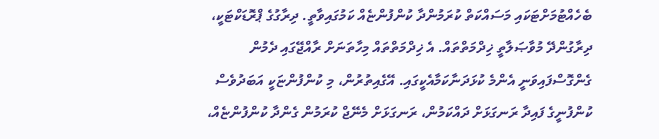ބެހެއްޓުމަށްޓަކައި މަސައްކަތް ކުރަމުންދާ ކުންފުންޏެއް ކަމުގައިވާތީ. ދިރާގުގެ ޕްރޮޑަކްޓަކީ، ދިރާގުންދޭ މުވާޞަލާތީ ޚިދްމަތްތައް. އެ ޚިދްމަތްތައް މިހާތަނަށް ރާއްޖޭގައި ދެމުން ގެންގޮސްފައިވަނީ އެންމެ ކުޅަދަނާކަމާއެކީގައި. އޭގެއިތުރުން، މި ކުންފުންޏަކީ އަބަދުވެސް ކުންފުނީގެ ފައިދާ ރަނގަޅަށް ދައްކަމުން، ރަނގަޅަށް މެނޭޖް ކުރަމުން ގެންދާ ކުންފުންޏެއް،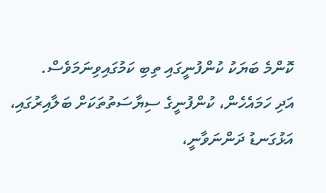ކޮންމެ ބަޔަކު ކުންފުނީގައި ތިބި ކަމުގައިވިނަމަވެސް.
އަދި ހަމައެހެން، ކުންފުނީގެ ސިޔާސަތުތަކަށް ބަލާއިރުގައި، އަޅުގަނޑު ދަންނަވާނީ،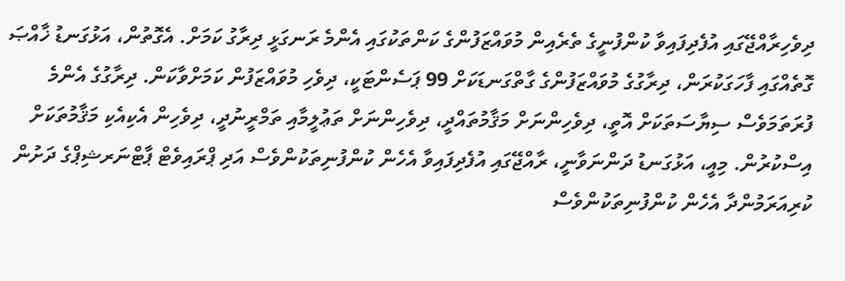ދިވެހިރާއްޖޭގައި އުފެދިފައިވާ ކުންފުނީގެ ތެރެއިން މުވައްޒަފުންގެ ކަންތަކުގައި އެންމެ ރަނގަޅީ ދިރާގު ކަމަށް. އެގޮތުން، އަޅުގަނޑު ޚާއްޞަ ގޮތެއްގައި ފާހަގަކުރަން، ދިރާގުގެ މުވައްޒަފުންގެ ގާތްގަނޑަކަށް 99 ޕަސެންޓަކީ، ދިވެހި މުވައްޒަފުން ކަމަށްވާކަން. ދިރާގުގެ އެންމެ ފުރަތަމަވެސް ސިޔާސަތަކަށް އޮތީ، ދިވެހިންނަށް މަޤާމުތައްދީ، ދިވެހިންނަށް ތަޢުލީމާއި ތަމްރީނުދީ، ދިވެހިން އެކިއެކި މަޤާމުތަކަށް އިސްކުރުން. މިއީ، އަޅުގަނޑު ދަންނަވާނީ، ރާއްޖޭގައި އުފެދިފައިވާ އެހެން ކުންފުނިތަކުންވެސް އަދި ޕްރައިވެޓް ޕާޓްނަރޝިޕްގެ ދަށުން ކުރިއަރަމުންދާ އެހެން ކުންފުނިތަކުންވެސް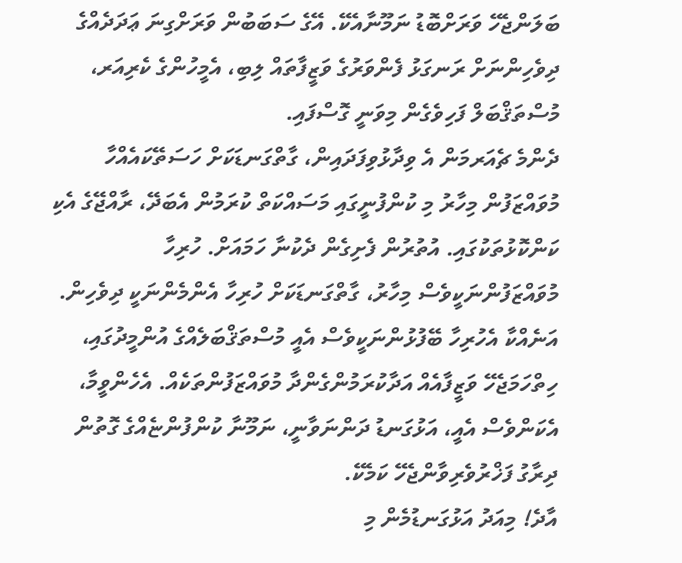ބަލަންޖެހޭ ވަރަށްބޮޑު ނަމޫނާއެކޭ. އޭގެ ސަބަބުން ވަރަށްގިނަ ޢަދަދެއްގެ ދިވެހިންނަށް ރަނގަޅު ފެންވަރުގެ ވަޒީފާތައް ލިބި، އެމީހުންގެ ކެރިއަރ، މުސްތަޤްބަލް ފަހިވެގެން މިވަނީ ގޮސްފައި.
ދެންމެ ޗެއަރމަން އެ ވިދާޅުވިފަދައިން، ގާތްގަނޑަކަށް ހަސަތޭކައެއްހާ މުވައްޒަފުން މިހާރު މި ކުންފުނީގައި މަސައްކަތް ކުރަމުން އެބަދޭ، ރާއްޖޭގެ އެކި ކަންކޮޅުތަކުގައި. އުތުރުން ފެށިގެން ދެކުނާ ހަމައަށް. ހުރިހާ މުވައްޒަފުންނަކީވެސް މިހާރު، ގާތްގަނޑަކަށް ހުރިހާ އެންމެންނަކީ ދިވެހިން. އަނެއްކާ އެހުރިހާ ބޭފުޅުންނަކީވެސް އެއީ މުސްތަޤްބަލެއްގެ އުންމީދުގައި، ހިތްހަމަޖެހޭ ވަޒީފާއެއް އަދާކުރަމުންގެންދާ މުވައްޒަފުންތަކެއް. އެހެންވީމާ، އެކަންވެސް އެއީ، އަޅުގަނޑު ދަންނަވާނީ، ނަމޫނާ ކުންފުންޏެއްގެ ގޮތުން ދިރާގު ފަޚްރުވެރިވާންޖެހޭ ކަމެކޭ.
އާދެ! މިއަދު އަޅުގަނޑުމެން މި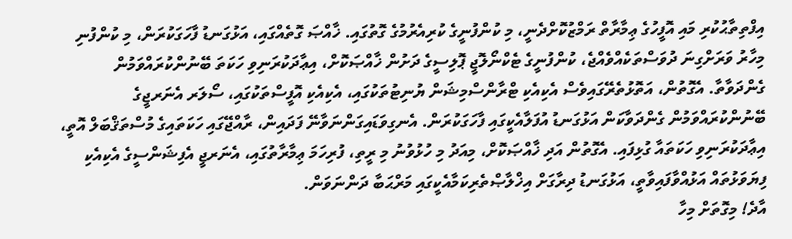އިފްތިތާޙުކުރި މައި އޮފީހުގެ ޢިމާރާތް ރަމްޒުކޮށްދެނީ، މި ކުންފުނީގެ ކުރިއެރުމުގެ ގޮތުގައި. ޚާއްޞަ ގޮތެއްގައި، އަޅުގަނޑު ފާހަގަކުރަން، މި ކުންފުނި މިހާރު ވަރަށްގިނަ ދުވަސްތަކެއްވެއްޖެ، ކުންފުނީގެ ޓެކްނޯލޮޖީ ޕޮލިސީގެ ދަށުން ޚާއްޞަކޮށް، އިޢާދަކުރަނިވި ހަކަތަ ބޭނުންކުރައްވަމުން ގެންދަވާތާ. އެގޮތުން، އަތޮޅުތެރޭގައިވެސް އެކިއެކި ޓްރާންސްމިޝަން ޔުނިޓުތަކުގައި، އެކިއެކި އޮފީސްތަކުގައި، ސޯލަރ އެނަރޖީގެ ބޭނުންކުރައްވަމުން ގެންދަވާކަން އަޅުގަނޑު އުފަލާއެކީގައި ފާހަގަކުރަން. އެނގިވަޑައިގަންނަވާނޭ ފަދައިން، ރާއްޖޭގައި ހަކަތައިގެ މުސްތަޤްބަލް އޮތީ، އިޢާދަކުރަނިވި ހަކަތައާ ގުޅިފައި. އެގޮތުން އަދި ޚާއްޞަކޮށް، މިއަދު މި ހުޅުވުނު މި ރީތި، ފުރިހަމަ ޢިމާރާތުގައި، އެނަރޖީ އެފިޝަންސީގެ އެކިއެކި ފިޔަވަޅުތައް އަޅުއްވާފައިވާތީ، އަޅުގަނޑު ދިރާގަށް އިޚްލާޞްތެރިކަމާއެކީގައި މަރްޙަބާ ދަންނަވަން.
އާދެ! މިގޮތަށް މިހާ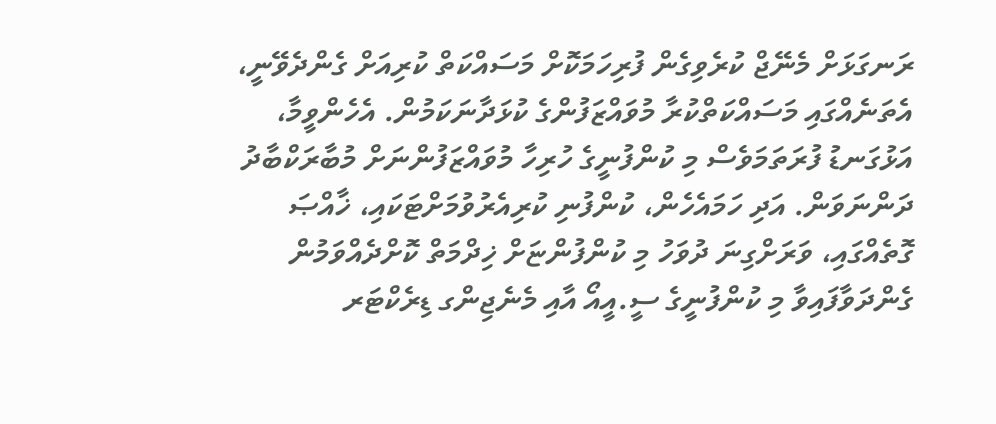ރަނގަޅަށް މެނޭޖް ކުރެވިގެން ފުރިހަމަކޮށް މަސައްކަތް ކުރިއަށް ގެންދެވޭނީ، އެތަނެއްގައި މަސައްކަތްކުރާ މުވައްޒަފުންގެ ކުޅަދާނަކަމުން. އެހެންވީމާ، އަޅުގަނޑު ފުރަތަމަވެސް މި ކުންފުނީގެ ހުރިހާ މުވައްޒަފުންނަށް މުބާރަކްބާދު ދަންނަވަން. އަދި ހަމައެހެން، ކުންފުނި ކުރިއެރުވުމަށްޓަކައި، ޚާއްޞަ ގޮތެއްގައި، ވަރަށްގިނަ ދުވަހު މި ކުންފުންޏަށް ޚިދްމަތް ކޮށްދެއްވަމުން ގެންދަވާފައިވާ މި ކުންފުނީގެ ސީ.އީއޯ އާއި މެނެޖިންގ ޑިރެކްޓަރ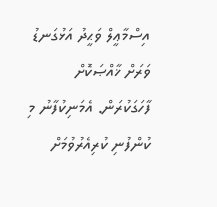އިސްމާޢީލް ވަޙީދު އަޅުގަނޑު ވަރަށް ޚާއްޞަކޮށް ފާހަގަކުރަން. އެމަނިކުފާނު މި ކުންފުނި ކުރިއެރުވުމަށް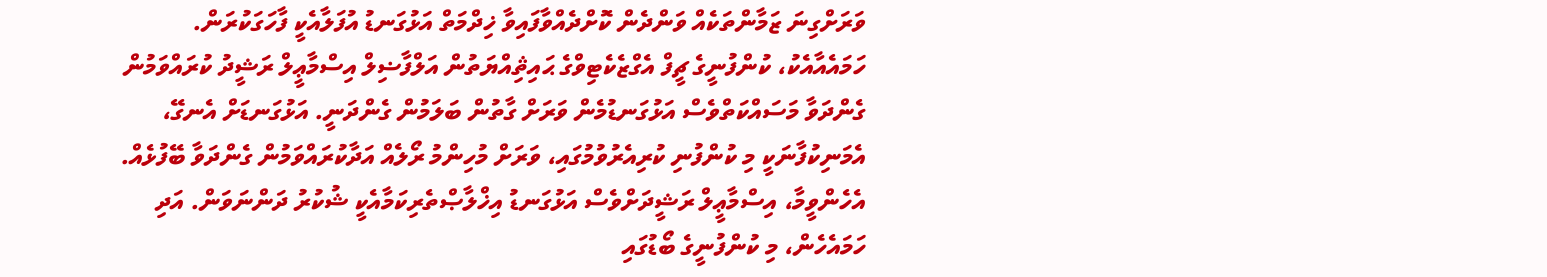ވަރަށްގިނަ ޒަމާންތަކެއް ވަންދެން ކޮށްދެއްވާފައިވާ ޚިދްމަތް އަޅުގަނޑު އުފަލާއެކީ ފާހަގަކުރަން. ހަމައެއާއެކު، ކުންފުނީގެ ޗީފް އެގްޒެކެޓިވްގެ ޙައިޘިއްޔަތުން އަލްފާޟިލް އިސްމާޢީލް ރަޝީދު ކުރައްވަމުން ގެންދަވާ މަސައްކަތްވެސް އަޅުގަނޑުމެން ވަރަށް ގާތުން ބަލަމުން ގެންދަނީ. އަޅުގަނޑަށް އެނގޭ، އެމަނިކުފާނަކީ މި ކުންފުނި ކުރިއެރުވުމުގައި، ވަރަށް މުހިންމު ރޯލެއް އަދާކުރައްވަމުން ގެންދަވާ ބޭފުޅެއް. އެހެންވީމާ، އިސްމާޢީލް ރަޝީދަށްވެސް އަޅުގަނޑު އިޚްލާޞްތެރިކަމާއެކީ ޝުކުރު ދަންނަވަން. އަދި ހަމައެހެން، މި ކުންފުނީގެ ބޯޑުގައި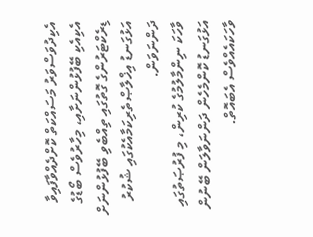އެކިދުވަސްވަރު މަސައްކަތް ކޮށްދެއްވާފައިވާ އެކިއެކި ބޭފުޅުންނަށާއި، މިހާރުވެސް ބޯޑުގެ ޑިރެކްޓަރުންގެ ގޮތުގައި ތިއްބެވި ބޭފުޅުންނަށް އަޅުގަނޑު އިޚްލާޞްތެރިކަމާއެކުގައި ޝުކުރު ދަންނަވަން.
ވާހަކަ ނިންމާލުމުގެ ކުރިން، މި ފުރުޞަތުގައި އަޅުގަނޑު ކޮންމެހެން ދަންނަވާލަން ބޭނުން ވާހަކައެއްވެސް އެބައޮތް.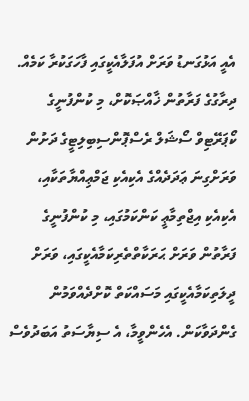އެއީ އަޅުގަނޑު ވަރަށް އުފަލާއެކީގައި ފާހަގަކުރާ ކަމެއް. ދިރާގުގެ ފަރާތުން ޚާއްޞަކޮށް، މި ކުންފުނީގެ ކޯޕަރޭޓިވް ސޯޝަލް ރެސްޕޮންސިބިލިޓީގެ ދަށުން ވަރަށްގިނަ ޢަދަދެއްގެ އެކިއެކި ޖަމްޢިއްޔާތަކާއި، އެކިއެކި އިޖްތިމާޢީ ކަންކަމުގައި، މި ކުންފުނީގެ ފަރާތުން ވަރަށް ޙަރަކާތްތެރިކަމާއެކީގައި، ވަރަށް ދީލަތިކަމާއެކީގައި މަސައްކަތް ކޮށްދެއްވަމުން ގެންދަވާކަން. އެހެންވީމާ، އެ ސިޔާސަތު އަބަދުވެސް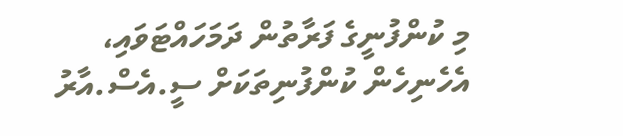މި ކުންފުނީގެ ފަރާތުން ދަމަހައްޓަވައި، އެހެނިހެން ކުންފުނިތަކަށް ސީ.އެސް.އާރު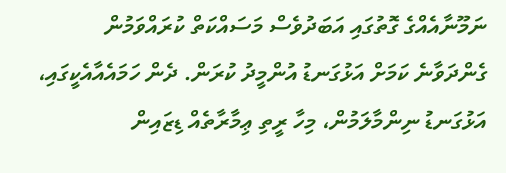ނަމޫނާއެއްގެ ގޮތުގައި އަބަދުވެސް މަސައްކަތް ކުރައްވަމުން ގެންދަވާނެ ކަމަށް އަޅުގަނޑު އުންމީދު ކުރަން. ދެން ހަމައެއާއެކީގައި، އަޅުގަނޑު ނިންމާލަމުން، މިހާ ރީތި ޢިމާރާތެއް ޑިޒައިން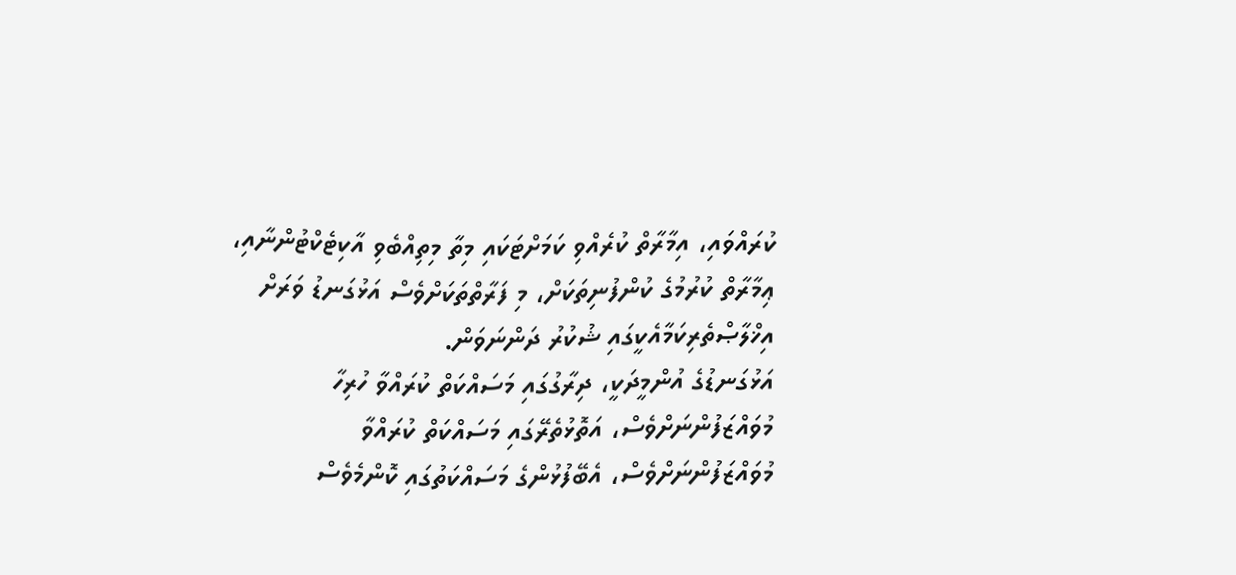ކުރައްވައި، އިމާރާތް ކުރެއްވި ކަމަށްޓަކައި މިތާ މިތިއްބެވި އާކިޓެކްޓުންނާއި، ޢިމާރާތް ކުރުމުގެ ކުންފުނިތަކަށް، މި ފަރާތްތަކަށްވެސް އަޅުގަނޑު ވަރަށް އިޚްލާޞްތެރިކަމާއެކީގައި ޝުކުރު ދަންނަވަން.
އަޅުގަނޑުގެ އުންމީދަކީ، ދިރާގުގައި މަސައްކަތް ކުރައްވާ ހުރިހާ މުވައްޒަފުންނަށްވެސް، އަތޮޅުތެރޭގައި މަސައްކަތް ކުރައްވާ މުވައްޒަފުންނަށްވެސް، އެބޭފުޅުންގެ މަސައްކަތުގައި ކޮންމެވެސް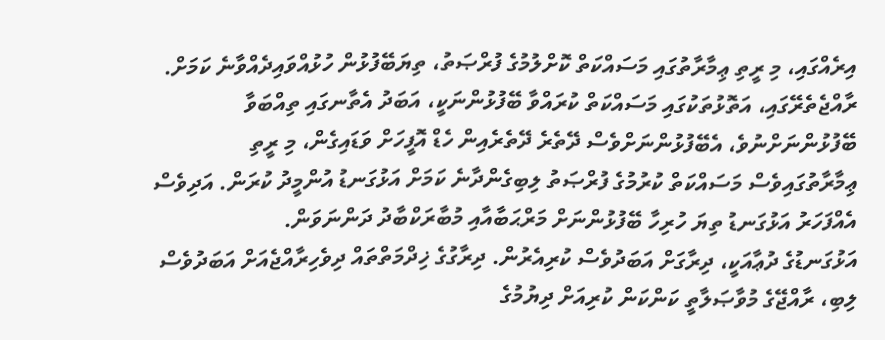އިރެއްގައި، މި ރީތި ޢިމާރާތުގައި މަސައްކަތް ކޮށްލުމުގެ ފުރްޞަތު، ތިޔަބޭފުޅުން ހުޅުއްވައިދެއްވާނެ ކަމަށް. ރާއްޖެތެރޭގައި، އަތޮޅުތަކުގައި މަސައްކަތް ކުރައްވާ ބޭފުޅުންނަކީ، އަބަދު އެތާނގައި ތިއްބަވާ ބޭފުޅުންނަށްނުވެ، އެބޭފުޅުންނަށްވެސް ދޭތެރެ ދޭތެރެއިން ހެޑް އޮފީހަށް ވަޑައިގެން، މި ރީތި ޢިމާރާތުގައިވެސް މަސައްކަތް ކުރުމުގެ ފުރްޞަތު ލިބިގެންދާނެ ކަމަށް އަޅުގަނޑު އުންމީދު ކުރަން. އަދިވެސް އެއްފަހަރު އަޅުގަނޑު ތިޔަ ހުރިހާ ބޭފުޅުންނަށް މަރްޙަބާއާއި މުބާރަކްބާދު ދަންނަވަން.
އަޅުގަނޑުގެ ދުޢާއަކީ، ދިރާގަށް އަބަދުވެސް ކުރިއެރުން. ދިރާގުގެ ޚިދްމަތްތައް ދިވެހިރާއްޖެއަށް އަބަދުވެސް ލިބި، ރާއްޖޭގެ މުވާޞަލާތީ ކަންކަން ކުރިއަށް ދިޔުމުގެ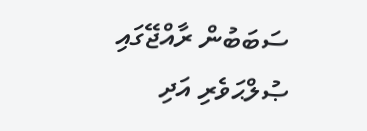ސަބަބުން ރާއްޖޭގައި ޞުލްޙަވެރި އަދި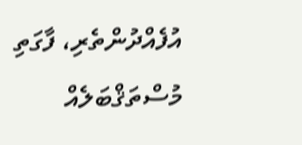އުފެއްދުންތެރި، ފާގަތި މުސްތަޤްބަލެއް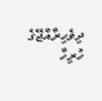ދިވެހިރާއްޖޭގެ ހުރިހާ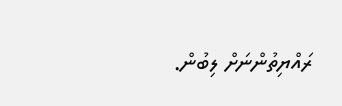ރައްޔިތުންނަށް ލިބުން.